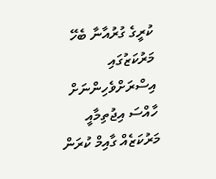ކުރީގެ ގުރުއާނާ ބެހޭ މަރުކަޒުގައި އިސްރަށްވެހިންނަށް ހާއްސަ އިޖުތިމާއީ މަރުކަޒެއް ގާއިމް ކުރަން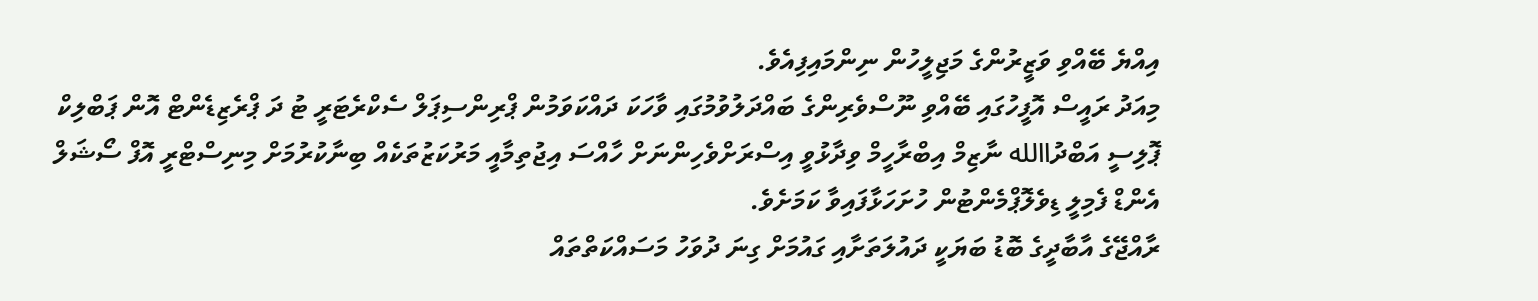އިއްޔެ ބޭއްވި ވަޒީރުންގެ މަޖިލީހުން ނިންމައިފިއެވެ.
މިއަދު ރައީސް އޮފީހުގައި ބޭއްވި ނޫސްވެރިންގެ ބައްދަލުވުމުގައި ވާހަކަ ދައްކަވަމުން ޕްރިންސިޕަލް ސެކްރެޓަރީ ޓު ދަ ޕްރެޒިޑެންޓް އޮން ޕަބްލިކް ޕޮލިސީ އަބްދުاالله ނާޒިމް އިބްރާހީމް ވިދާޅުވީ އިސްރަށްވެހިންނަށް ހާއްސަ އިޖުތިމާއީ މަރުކަޒުތަކެއް ބިނާކުރުމަށް މިނިސްޓްރީ އޮފް ސޯޝަލް އެންޑް ފެމިލީ ޑިވެލޮޕްމެންޓުން ހުށަހަޅާފައިވާ ކަމަށެވެ.
ރާއްޖޭގެ އާބާދީގެ ބޮޑު ބަޔަކީ ދައުލަތަށާއި ގައުމަށް ގިނަ ދުވަހު މަސައްކަތްތައް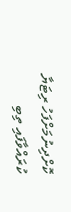ކޮށްދިނުމަށްފަހު ރިޓަޔާ ކުރައްވާފައި ތިބި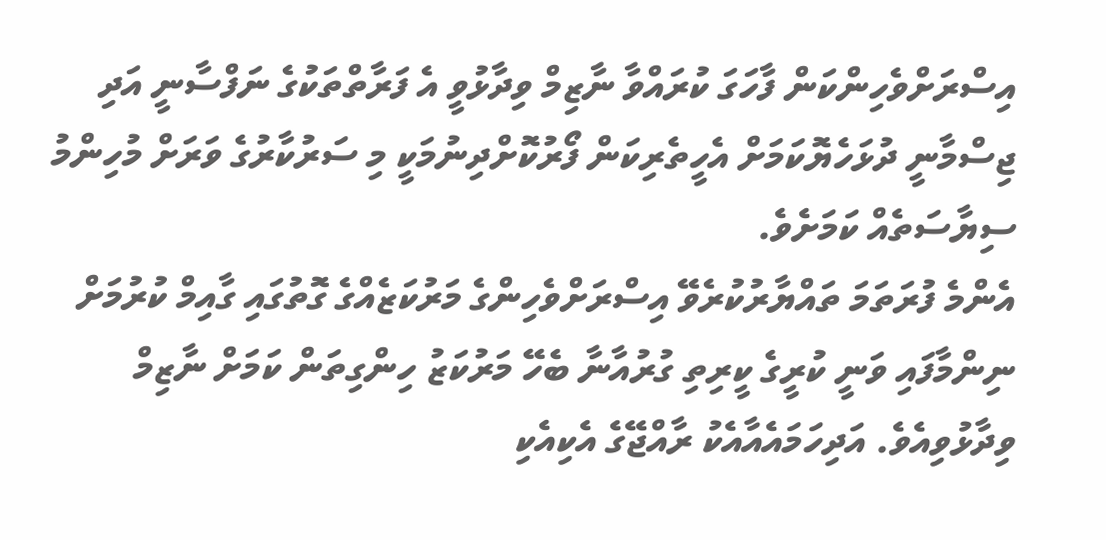އިސްރަށްވެހިންކަން ފާހަގަ ކުރައްވާ ނާޒިމް ވިދާޅުވީ އެ ފަރާތްތަކުގެ ނަފްސާނީ އަދި ޖިސްމާނީ ދުޅަހެޔޮކަމަށް އެހީތެރިކަން ފޯރުކޮށްދިނުމަކީ މި ސަރުކާރުގެ ވަރަށް މުހިންމު ސިޔާސަތެއް ކަމަށެވެ.
އެންމެ ފުރަތަމަ ތައްޔާރުކުރެވޭ އިސްރަށްވެހިންގެ މަރުކަޒެއްގެ ގޮތުގައި ގާއިމް ކުރުމަށް ނިންމާފައި ވަނީ ކުރީގެ ކީރިތި ގުރުއާނާ ބެހޭ މަރުކަޒު ހިންގިތަން ކަމަށް ނާޒިމް ވިދާޅުވިއެވެ. އަދިހަމައެއާއެކު ރާއްޖޭގެ އެކިއެކި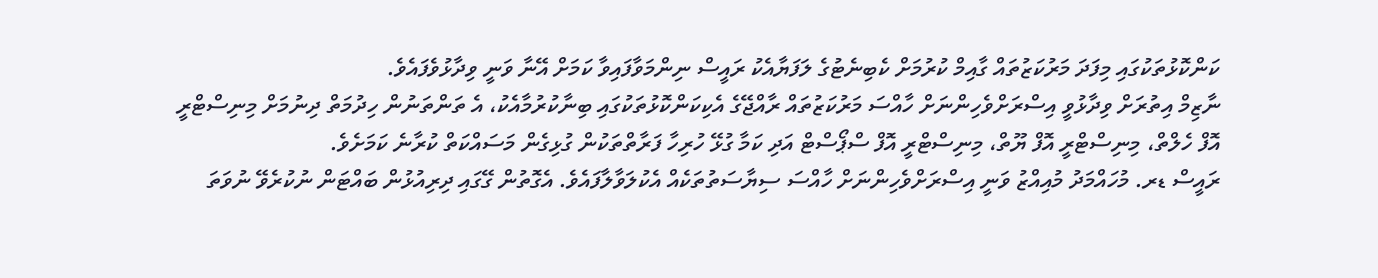ކަންކޮޅުތަކުގައި މިފަދަ މަރުކަޒުތައް ގާއިމް ކުރުމަށް ކެބިނެޓުގެ ލަފަޔާއެކު ރައީސް ނިންމަވާފައިވާ ކަމަށް އޭނާ ވަނީ ވިދާޅުވެފައެވެ.
ނާޒިމް އިތުރަށް ވިދާޅުވީ އިސްރަށްވެހިންނަށް ހާއްސަ މަރުކަޒުތައް ރާއްޖޭގެ އެކިކަންކޮޅުތަކުގައި ބިނާކުރުމާއެކު، އެ ތަންތަނުން ހިދުމަތް ދިނުމަށް މިނިސްޓްރީ އޮފް ހެލްތް، މިނިސްޓްރީ އޮފް ޔޫތް، މިނިސްޓްރީ އޮފް ސްޕޯސްޓް އަދި ކަމާ ގުޅޭ ހުރިހާ ފަރާތްތަކުން ގުޅިގެން މަސައްކަތް ކުރާނެ ކަމަށެވެ.
ރައީސް ޑރ. މުހައްމަދު މުއިއްޒު ވަނީ އިސްރަށްވެހިންނަށް ހާއްސަ ސިޔާސަތުތަކެއް އެކުލަވާލާފައެވެ. އެގޮތުން ގޭގައި ދިރިއުޅުން ބައްޓަން ނުކުރެވޭ ނުވަތަ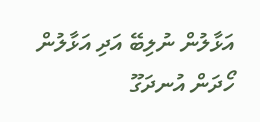އަޅާލުން ނުލިބޭ އަދި އަޅާލުން ހޯދަން އުނދަގޫ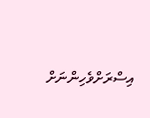އިސްރަށްވެހިންނަށް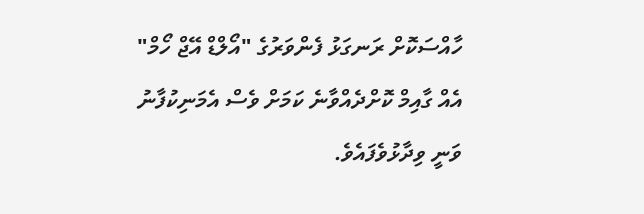ހާއްސަކޮށް ރަނގަޅު ފެންވަރުގެ "އޯލްޑް އޭޖް ހޯމް" އެއް ގާއިމް ކޮށްދެއްވާނެ ކަމަށް ވެސް އެމަނިކުފާނު ވަނީ ވިދާޅުވެފައެވެ.